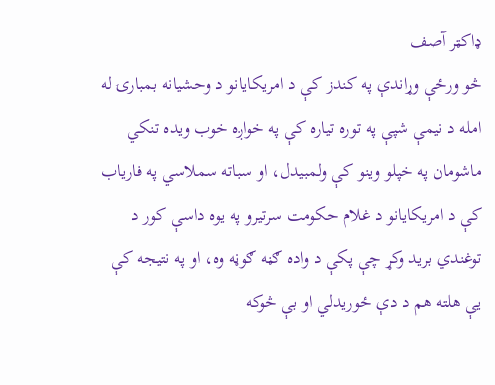ډاکټر آصف
څو ورځې وړاندې په کندز کې د امریکایانو د وحشیانه بمبارۍ له امله د نیمې شپې په توره تیاره کې په خواږه خوب ویده تنکي ماشومان په خپلو وینو کې ولمبیدل، او سباته سملاسي په فاریاب کې د امریکایانو د غلام حکومت سرتیرو په یوه داسې کور د توغندي برید وکړ چې پکې د واده ګڼه ګوڼه وه، او په نتیجه کې یې هلته هم د دې ځوریدلي او بې څوکه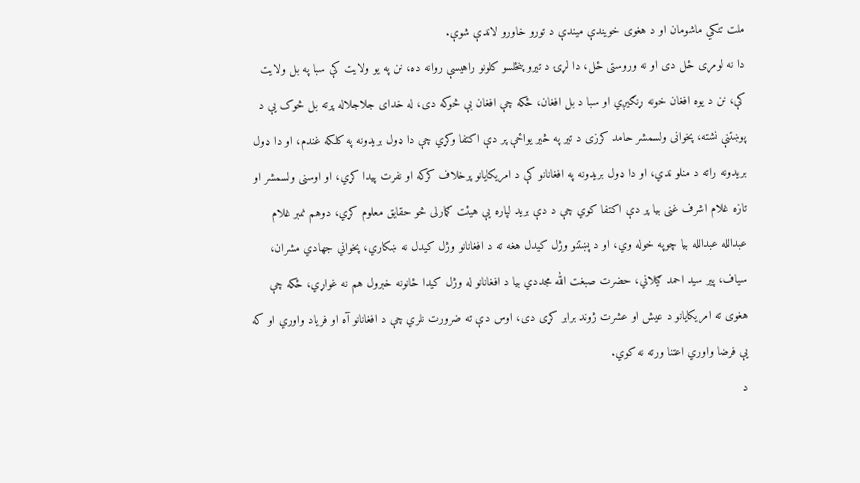ملت تنکي ماشومان او د هغوی خویندې میندې د تورو خاورو لاندې شوې.
دا نه لومړی ځل دی او نه وروستی ځل، دا لړۍ د تیرو پنځلسو کلونو راهیسې روانه ده، نن په یو ولایت کې سبا په بل ولایت کې، نن د یوه افغان خونه ړنګیږي او سبا د بل افغان، ځکه چې افغان بې څوکه دی، له خدای جلاجلاله پرته بل څوک یې د پوښتنې نشته، پخوانی ولسمشر حامد کرزی د تیر په څیر یواځې پر دې اکتفا وکړي چې دا ډول بریدونه په کلکه غندم، او دا ډول بریدونه راته د منلو ندي، او دا ډول بریدونه په افغانانو کې د امریکایانو پرخلاف کرکه او نفرت پیدا کړي، او اوسنی ولسمشر او تازه غلام اشرف غنی بیا پر دې اکتفا کوي چې د دې برید لپاره یې هیئت ګمارلی څو حقایق معلوم کړي، دوهم نمبر غلام عبدالله عبدالله بیا چوپه خوله وي، او د پښتنو وژل کیدل هغه ته د افغانانو وژل کیدل نه ښکاري، پخواني جهادي مشران، سیاف، پیر سید احمد ګیلاني، حضرت صبغت الله مجددي بیا د افغانانو له وژل کیدا ځانونه خبرول هم نه غواړي، ځکه چې هغوی ته امریکایانو د عیش او عشرت ژوند برابر کړی دی، اوس دې ته ضرورت نلري چې د افغانانو آه او فریاد واوري او که یې فرضا واوري اعتنا ورته نه کوي.
د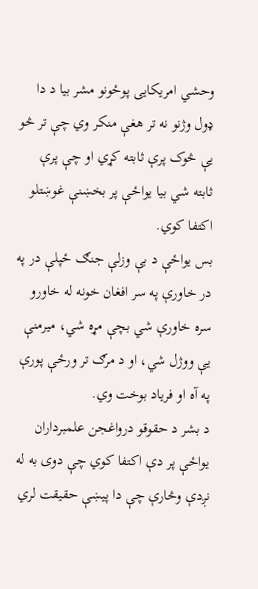وحشي امریکایی پوځونو مشر بیا د دا ډول وژنو نه تر هغې منکر وي چې تر څو یې څوک پرې ثابته کړي او چې پرې ثابته شي بیا یواځې پر بخښنې غوښتلو اکتفا کوي.
بس یواځې د بې وزلې جنګ ځپلې در په در خاورې په سر افغان خونه له خاورو سره خاورې شي بچې مړه شي، میرمنې یې ووژل شي، او د مرګ تر ورځې پورې په آه او فریاد بوخت وي.
د بشر د حقوقو درواغجن علمبرداران یواځې پر دې اکتفا کوي چې دوی به له نږدې وڅارې چې دا پیښې حقیقت لري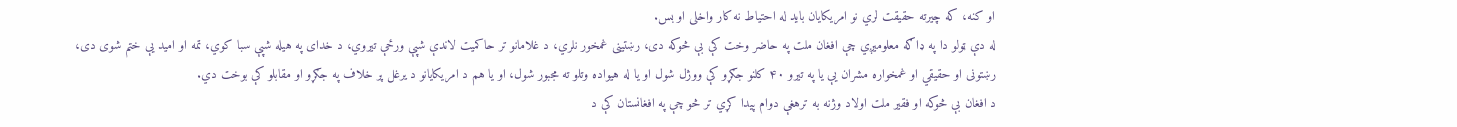او کنه، که چیرته حقیقت لري نو امریکایان باید له احتیاط نه کار واخلی او بس.
له دې ټولو دا په ډاګه معلومیږي چې افغان ملت په حاضر وخت کې بې څوکه دی، رښتینی غمخور نلري، د غلامانو تر حاکمیت لاندې شپې ورځې تیروي، د خدای په هیله شپې سبا کوي، تمه او امید یې ختم شوی دی، رښتونی او حقیقي او غمخواره مشران یې یا په تیرو ۴۰ کلنو جګړو کې ووژل شول او یا له هیواده وتلو ته مجبور شول، او یا هم د امریکایانو د یرغل پر خلاف په جګړو او مقابلو کې بوخت دي.
د افغان بې څوکه او فقیر ملت اولاد وژنه به ترهغې دوام پیدا کړي تر څو چې په افغانستان کې د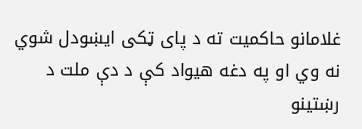غلامانو حاکمیت ته د پای ټکی ایښودل شوي نه وي او په دغه هیواد کې د دې ملت د رښتینو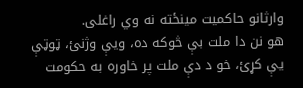وارثانو حاکمیت مینځته نه وي راغلی.
هو نن دا ملت بې څوکه ده، ویې وژنئ، ټوټې یې کړئ، خو د دې ملت پر خاوره به حکومت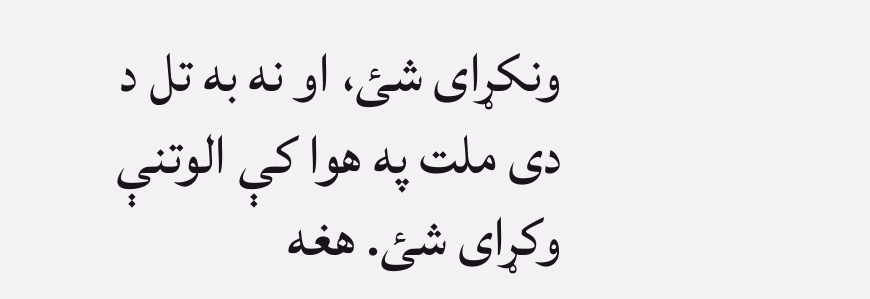ونکړای شئ، او نه به تل د دی ملت په هوا کې الوتنې وکړای شئ. هغه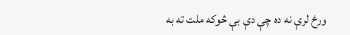ورځ لرې نه ده چې دې بې څوکه ملت ته به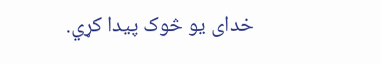خدای یو څوک پیدا کړي.